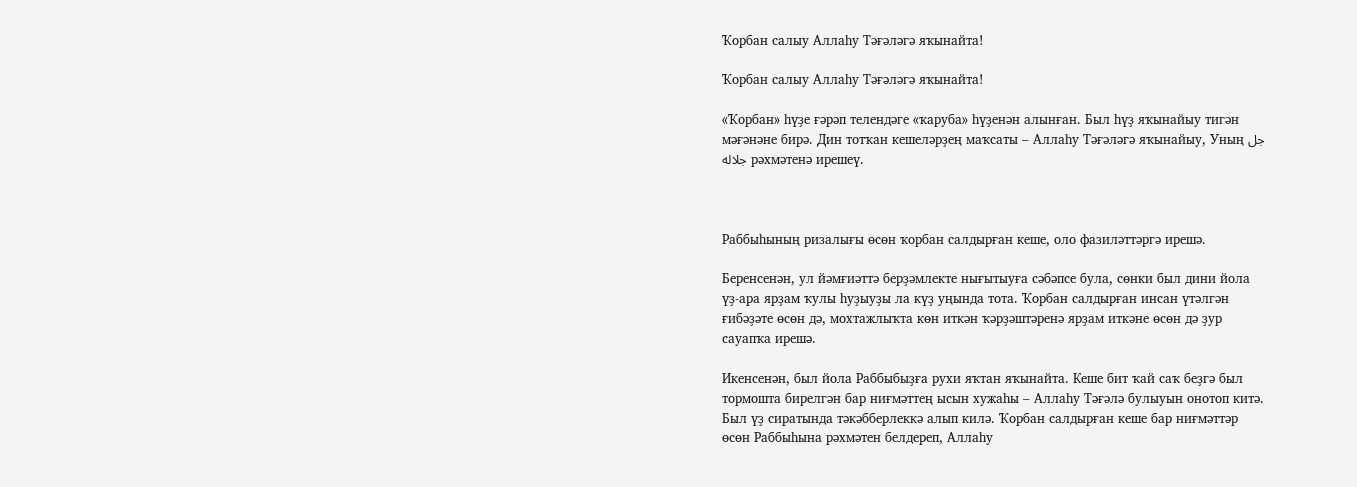Ҡорбан салыу Аллаһу Тәғәләгә яҡынайта!

Ҡорбан салыу Аллаһу Тәғәләгә яҡынайта!

«Ҡорбан» һүҙе ғәрәп телендәге «ҡаруба» һүҙенән алынған. Был һүҙ яҡынайыу тигән мәғәнәне бирә. Дин тотҡан кешеләрҙең маҡсаты – Аллаһу Тәғәләгә яҡынайыу, Уның جل جلاله рәхмәтенә ирешеү.



Раббыһының ризалығы өсөн ҡорбан салдырған кеше, оло фазиләттәргә ирешә.

Беренсенән, ул йәмғиәттә берҙәмлекте нығытыуға сәбәпсе була, сөнки был дини йола үҙ-ара ярҙам ҡулы һуҙыуҙы ла күҙ уңында тота. Ҡорбан салдырған инсан үтәлгән ғибәҙәте өсөн дә, мохтажлыҡта көн иткән ҡәрҙәштәренә ярҙам иткәне өсөн дә ҙур сауапҡа ирешә.

Икенсенән, был йола Раббыбыҙға рухи яҡтан яҡынайта. Кеше бит ҡай саҡ беҙгә был тормошта бирелгән бар ниғмәттең ысын хужаһы – Аллаһу Тәғәлә булыуын онотоп китә. Был үҙ сиратында тәкәбберлеккә алып килә. Ҡорбан салдырған кеше бар ниғмәттәр өсөн Раббыһына рәхмәтен белдереп, Аллаһу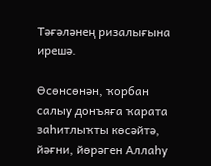Тәғәләнең ризалығына ирешә.

Өсөнсөнән, ҡорбан салыу донъяға ҡарата заһитлыҡты көсәйтә, йәғни, йөрәген Аллаһу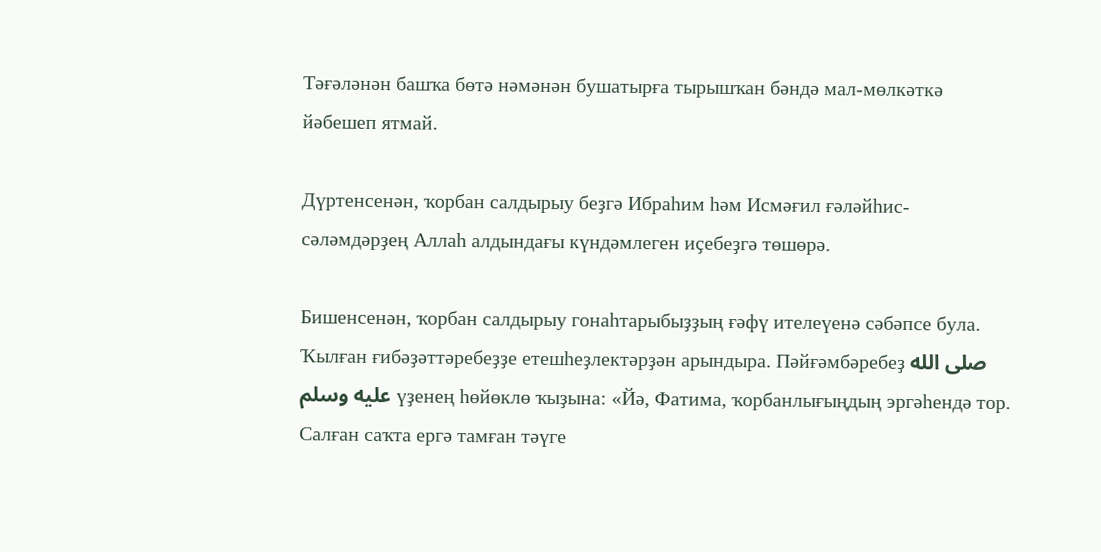Тәғәләнән башҡа бөтә нәмәнән бушатырға тырышҡан бәндә мал-мөлкәткә йәбешеп ятмай.

Дүртенсенән, ҡорбан салдырыу беҙгә Ибраһим һәм Исмәғил ғәләйһис- сәләмдәрҙең Аллаһ алдындағы күндәмлеген иҫебеҙгә төшөрә.

Бишенсенән, ҡорбан салдырыу гонаһтарыбыҙҙың ғәфү ителеүенә сәбәпсе була. Ҡылған ғибәҙәттәребеҙҙе етешһеҙлектәрҙән арындыра. Пәйғәмбәребеҙ صلى الله عليه وسلم үҙенең һөйөклө ҡыҙына: «Йә, Фатима, ҡорбанлығыңдың эргәһендә тор. Салған саҡта ергә тамған тәүге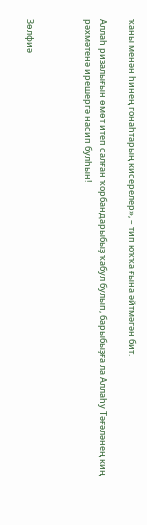ҡаны менән һинең гонаһтарың кисерелер», – тип юҡҡа ғына әйтмәгән бит.

Аллаһ ризалығын өмөт итеп салған ҡорбандарыбыҙ ҡабул булып, барыбыҙға ла Аллаһу Тәғәләнең киң рәхмәтенә ирешергә насип булһын!



Зөлфиә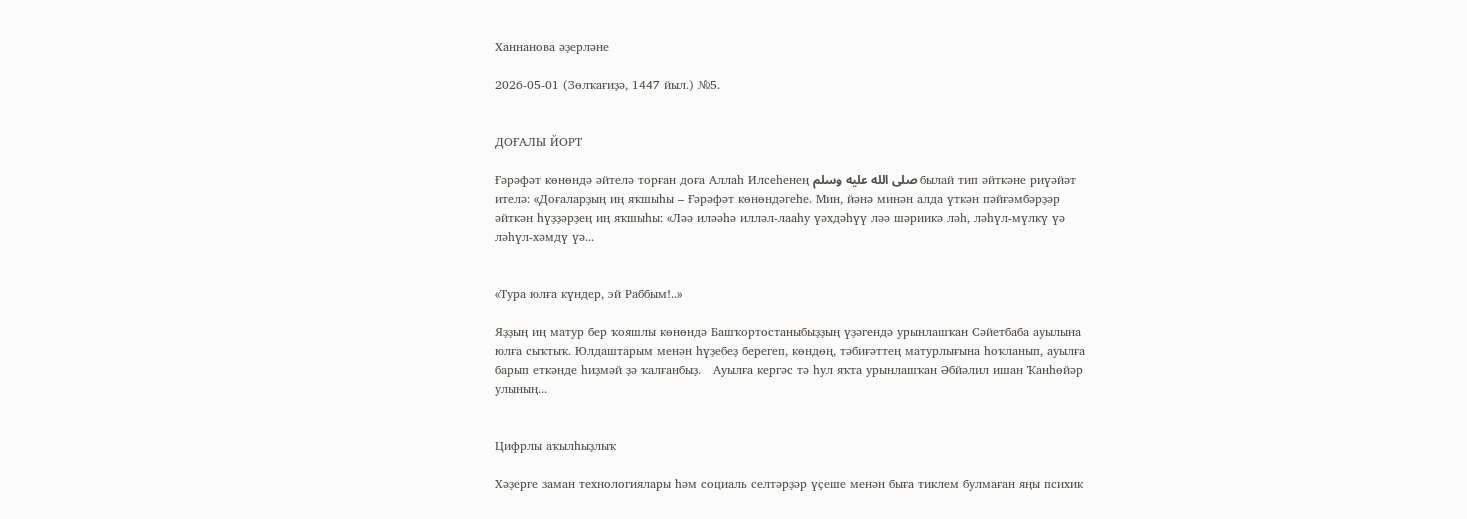Ханнанова әҙерләне

2026-05-01 (Зөлҡағиҙә, 1447 йыл.) №5.


ДОҒАЛЫ ЙОРТ

Ғәрәфәт көнөндә әйтелә торған доға Аллаһ Илсеһенең صلى الله عليه وسلم былай тип әйткәне риүәйәт ителә: «Доғаларҙың иң яҡшыһы – Ғәрәфәт көнөндәгеһе. Мин, йәнә минән алда үткән пәйғәмбәрҙәр әйткән һүҙҙәрҙең иң яҡшыһы: «Ләә иләәһә илләл-лааһу үәхдәһүү ләә шәриикә ләһ, ләһүл-мүлкү үә ләһүл-хәмдү үә...


«Тура юлға күндер, эй Раббым!..»

Яҙҙың иң матур бер ҡояшлы көнөндә Башҡортостаныбыҙҙың үҙәгендә урынлашҡан Сәйетбаба ауылына юлға сыҡтыҡ. Юлдаштарым менән һүҙебеҙ берегеп, көндөң, тәбиғәттең матурлығына һоҡланып, ауылға барып еткәнде һиҙмәй ҙә ҡалғанбыҙ.   Ауылға кергәс тә һул яҡта урынлашҡан Әбйәлил ишан Ҡанһөйәр улының...


Цифрлы аҡылһыҙлыҡ

Хәҙерге заман технологиялары һәм социаль селтәрҙәр үҫеше менән быға тиклем булмаған яңы психик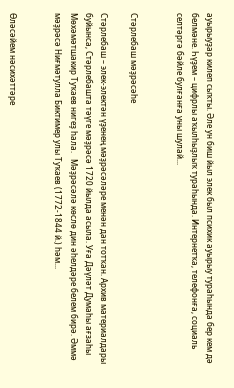ауырыуҙар килеп сыҡты. Әле ун биш йыл элек был психик ауырыу тураһында бер кем дә белмәне. Һүҙем – цифрлы аҡылһыҙлыҡ тураһында. Интернетҡа, телефонға, социаль селтәргә бәйле булғанға уны шулай...


Стәрлебаш мәҙрәсәһе

Стәрлебаш – элек-электән үҙенең мәҙрәсәләре менән дан тотҡан. Архив материалдары буйынса, Стәрлебашта тәүге мәҙрәсә 1720 йылда асыла. Уға Дәүләт Думаһы ағзаһы Мөхәмәтшакир Туҡаев нигеҙ һала.   Мәҙрәсәлә көслө дин әһелдәре белем бирә. Әммә мәҙрәсә Ниғмәтулла Биктимер улы Туҡаев (1772-1844 й.) һәм...


Өләсәйем нәсихәттәре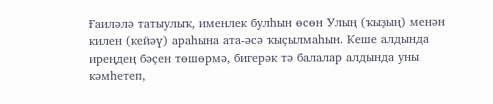Ғаиләлә татыулыҡ, именлек булһын өсөн Улың (ҡыҙың) менән килен (кейәү) араһына ата-әсә ҡыҫылмаһын. Кеше алдында иреңдең бәҫен төшөрмә, бигерәк тә балалар алдында уны кәмһетеп,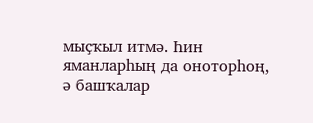мыҫҡыл итмә. Һин яманларһың да оноторһоң, ә башҡалар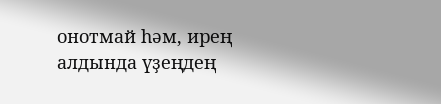онотмай һәм, ирең алдында үҙеңдең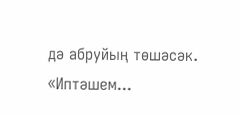дә абруйың төшәсәк. «Иптәшем...